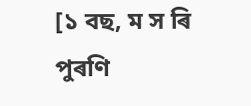[১ বছ, ম স ৰি পুৰণি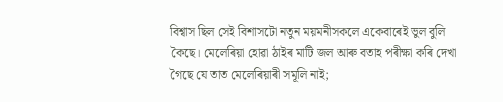বিশ্বাস ছিল সেই বিশাসটো নতুন ময়মনীসকলে একেবাৰেই ভুল বুলি কৈছে। মেলেৰিয়া হোৱা ঠাইৰ মাটি জল আৰু বতাহ পৰীক্ষা কৰি দেখা গৈছে যে তাত মেলেৰিয়াৰী সমূলি নাই;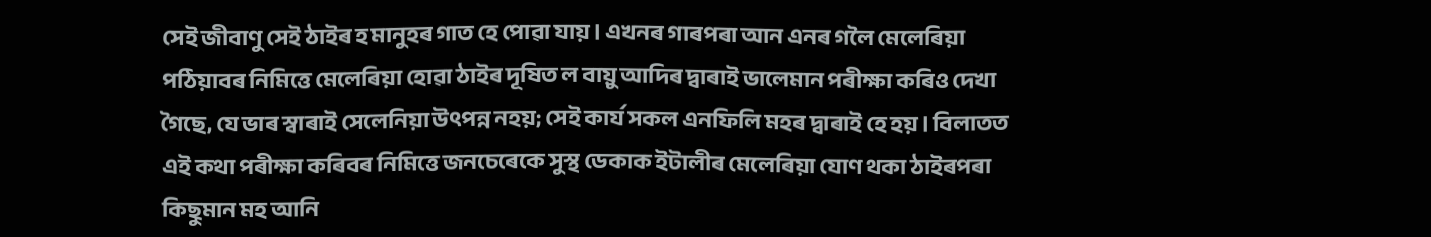সেই জীবাণু সেই ঠাইৰ হ মানুহৰ গাত হে পোৱা যায়। এখনৰ গাৰপৰা আন এনৰ গলৈ মেলেৰিয়া পঠিয়াবৰ নিমিত্তে মেলেৰিয়া হোৱা ঠাইৰ দূষিত ল বায়ু আদিৰ দ্বাৰাই ভালেমান পৰীক্ষা কৰিও দেখা গৈছে, যে ভাৰ স্বাৰাই সেলেনিয়া উৎপন্ন নহয়; সেই কাৰ্য সকল এনফিলি মহৰ দ্বাৰাই হে হয়। বিলাতত এই কথা পৰীক্ষা কৰিবৰ নিমিত্তে জনচেৰেকে সুস্থ ডেকাক ইটালীৰ মেলেৰিয়া যোণ থকা ঠাইৰপৰা কিছুমান মহ আনি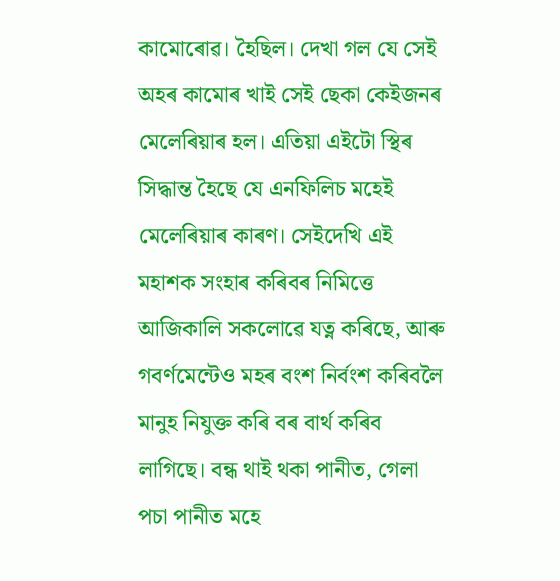কামোৰোৱ। হৈছিল। দেখা গল যে সেই অহৰ কামোৰ খাই সেই ছেকা কেইজনৰ মেলেৰিয়াৰ হল। এতিয়া এইটো স্থিৰ সিদ্ধান্ত হৈছে যে এনফিলিচ মহেই মেলেৰিয়াৰ কাৰণ। সেইদেখি এই মহাশক সংহাৰ কৰিবৰ নিমিত্তে আজিকালি সকলোৱে যত্ন কৰিছে, আৰু গবৰ্ণমেন্টেও মহৰ বংশ নিৰ্বংশ কৰিবলৈ মানুহ নিযুক্ত কৰি বৰ বাৰ্থ কৰিব লাগিছে। বন্ধ থাই থকা পানীত, গেলা পচা পানীত মহে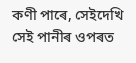কণী পাৰে, সেইদেখি সেই পানীৰ ওপৰত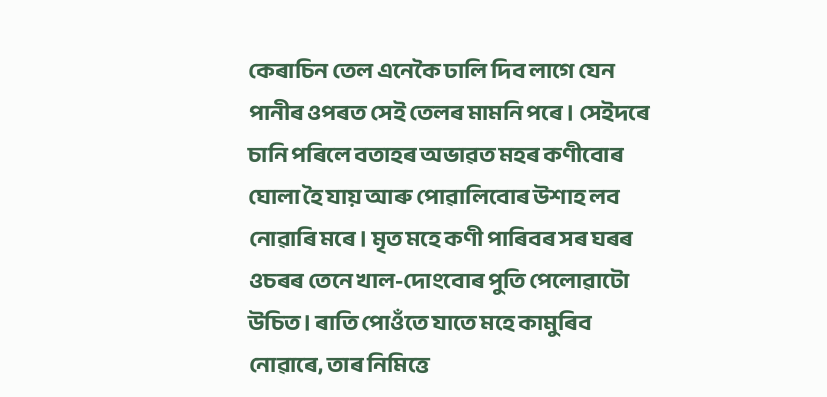কেৰাচিন তেল এনেকৈ ঢালি দিব লাগে যেন পানীৰ ওপৰত সেই তেলৰ মামনি পৰে। সেইদৰে চানি পৰিলে বতাহৰ অভাৱত মহৰ কণীবোৰ ঘোলা হৈ যায় আৰু পোৱালিবোৰ উশাহ লব নোৱাৰি মৰে। মৃত মহে কণী পাৰিবৰ সৰ ঘৰৰ ওচৰৰ তেনে খাল-দোংবোৰ পুতি পেলোৱাটো উচিত। ৰাতি পোওঁতে যাতে মহে কামুৰিব নোৱাৰে, তাৰ নিমিত্তে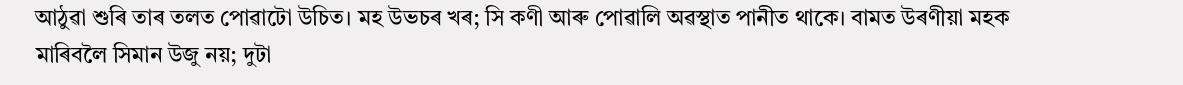আঠুৱা শুৰি তাৰ তলত পোৱাটো উচিত। মহ উভচৰ খৰ; সি কণী আৰু পোৱালি অৱস্থাত পানীত থাকে। বামত উৰণীয়া মহক মাৰিবলৈ সিমান উজু নয়; দুটা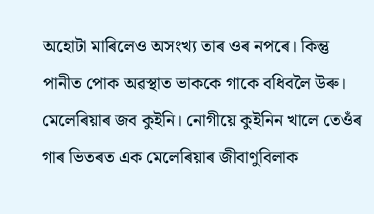অহোটা মাৰিলেও অসংখ্য তাৰ ওৰ নপৰে। কিন্তু পানীত পোক অৱস্থাত ভাককে গাকে বধিবলৈ উৰু। মেলেৰিয়াৰ জব কুইনি। নোগীয়ে কুইনিন খালে তেওঁৰ গাৰ ভিতৰত এক মেলেৰিয়াৰ জীবাণুবিলাক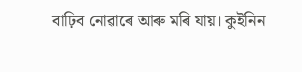বাঢ়িব নোৱাৰে আৰু মৰি যায়। কুইনিন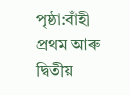পৃষ্ঠা:বাঁহী প্ৰথম আৰু দ্বিতীয়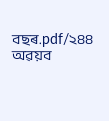বছৰ.pdf/২৪৪
অৱয়ব